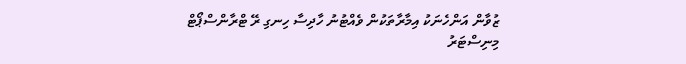ޒުވާން އަންހެނަކު އިމާރާތަކުން ވެއްޓުނު ހާދިސާ ހިނގި ރޭ ޓްރާންސްޕޯޓް މިނިސްޓަރު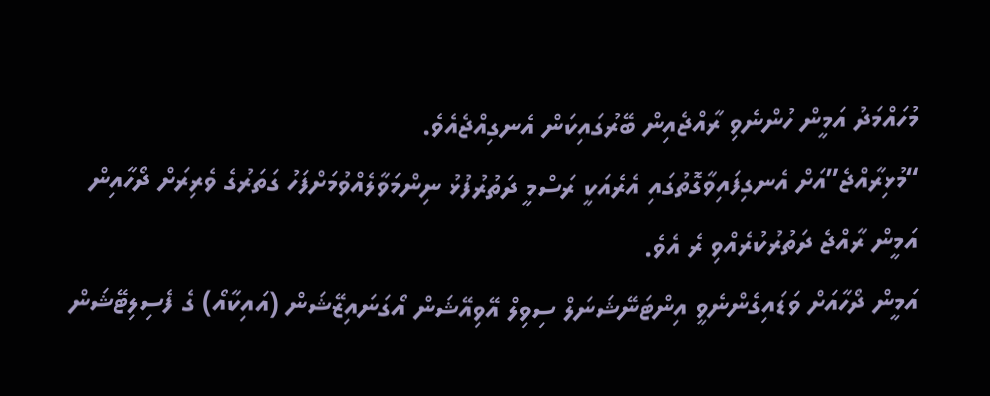މުހައްމަދު އަމީން ހުންނެވި ރާއްޖެއިން ބޭރުގައިކަން އެނގިއްޖެއެވެ.
“މުޅިރާއްޖެ”އަށް އެނގިފައިވާގޮތުގައި އެރެއަކީ ރަސްމީ ދަތުރުފުޅު ނިންމަވާލެއްވުމަށްފަހު ގަތަރުގެ ވެރިރަށް ދޯހާއިން އަމީން ރާއްޖެ ދަތުރުކުރެއްވި ރެ އެވެ.
އަމީން ދޯހާއަށް ވަޑައިގެންނެވީ އިންޓަނޭޝަނަލް ސިވިލް އޭވިއޭޝަން އޯގަނައިޒޭޝަން (އައިކާއޯ) ގެ ފެސިލިޓޭޝަން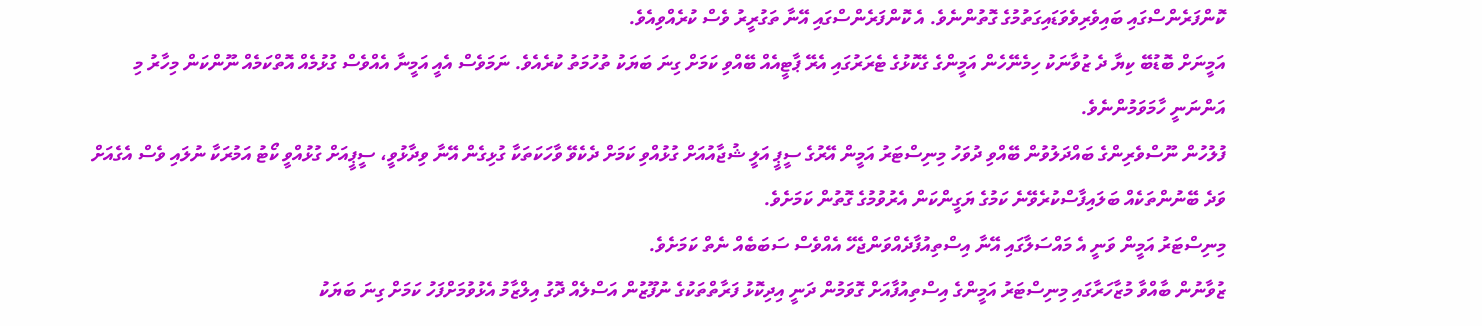ކޮންފަރެންސްގައި ބައިވެރިވެވަޑައިގަތުމުގެ ގޮތުންނެވެ. އެ ކޮންފަރެންސްގައި އޭނާ ތަގުރީރު ވެސް ކުރެއްވިއެވެ.
އަމީނަށް ބޮޑުބޭ ކިޔާ ދެ ޒުވާނަކު ހިމެނޭހެން އަމީންގެ ގެކޮޅުގެ ޓެރަރުގައި އެރޭ ޕާޓީއެއް ބޭއްވި ކަމަށް ގިނަ ބަޔަކު ތުހުމަތު ކުރެއެވެ. ނަމަވެސް އެއީ އަމީނާ އެއްވެސް ގުޅުމެއް އޮތްކަމެއް ނޫންކަން މިހާރު މި އަންނަނީ ހާމަވަމުންނެވެ.
ފުލުހުން ނޫސްވެރިންގެ ބައްދަލުވުން ބޭއްވި ދުވަހު މިނިސްޓަރު އަމީން އޭރުގެ ސީޕީ އަލީ ޝުޖާއުއަށް ގުޅުއްވި ކަމަށް ދެކެވޭ ވާހަކަތަކާ ގުޅިގެން އޭނާ ވިދާޅުވީ، ސީޕީއަށް ގުޅުއްވީ ކޯޓު އަމުރަކާ ނުލައި ވެސް އެގެއަށް ވަދެ ބޭނުންތަކެއް ބަލައިފާސްކުރެވޭނެ ކަމުގެ ޔަގީންކަން އެރުވުމުގެ ގޮތުން ކަމަށެވެ.
މިނިސްޓަރު އަމީން ވަނީ އެ މައްސަލާގައި އޭނާ އިސްތިއުފާދެއްވަންޖެހޭ އެއްވެސް ސަބަބެއް ނެތް ކަމަށެވެ.
ޒުވާނުން ބާއްވާ މުޒާހަރާގައި މިނިސްޓަރު އަމީންގެ އިސްތިއުފާއަށް ގޮވަމުން ދަނީ އިދިކޮޅު ފަރާތްތަކުގެ ނުފޫޒުން އަސްލެއް ދޮގު އިލްޒާމު އެޅުވުމަށްފަހު ކަމަށް ގިނަ ބަޔަކު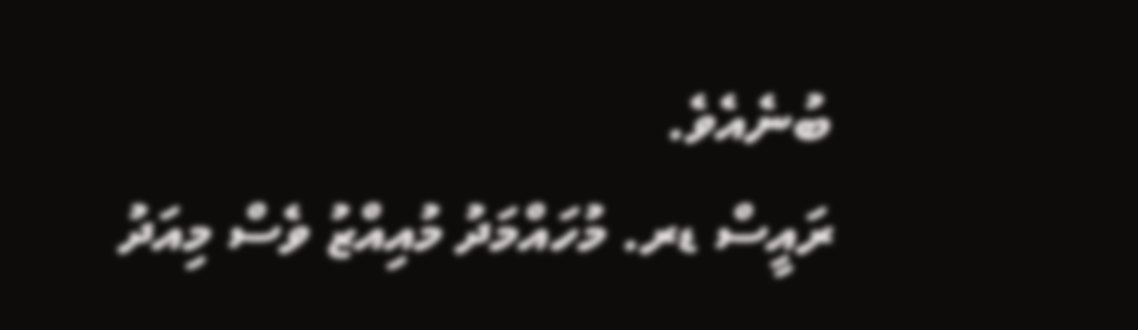ބުނެއެވެ.
ރައީސް ޑރ. މުހައްމަދު މުއިއްޒު ވެސް މިއަދު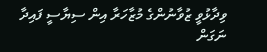ވިދާޅުވީ ޒުވާނުންގެ މުޒާހަރާ އިން ސިޔާސީ ފައިދާ ނަގަން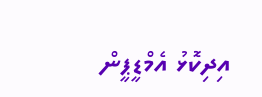އިދިކޮޅު އެމްޑީޕީން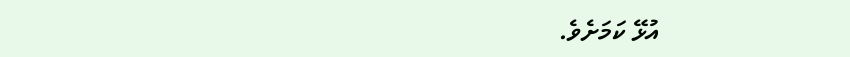އުޅޭ ކަމަށެވެ.